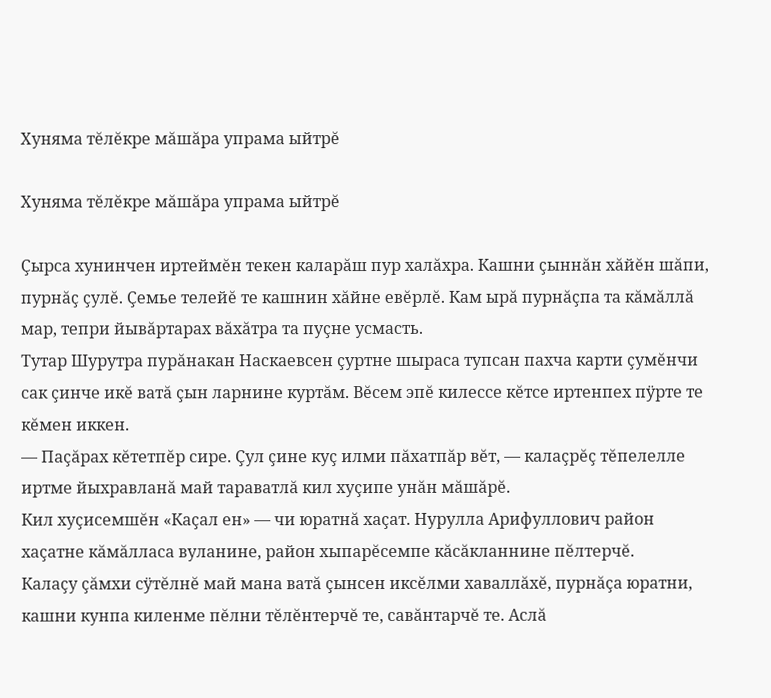Хуняма тĕлĕкре мăшăра упрама ыйтрĕ

Хуняма тĕлĕкре мăшăра упрама ыйтрĕ

Çырса хунинчен иртеймĕн текен каларăш пур халăхра. Кашни çыннăн хăйĕн шăпи, пурнăç çулĕ. Çемье телейĕ те кашнин хăйне евĕрлĕ. Кам ырă пурнăçпа та кăмăллă мар, тепри йывăртарах вăхăтра та пуçне усмасть.
Тутар Шурутра пурăнакан Наскаевсен çуртне шыраса тупсан пахча карти çумĕнчи сак çинче икĕ ватă çын ларнине куртăм. Вĕсем эпĕ килессе кĕтсе иртенпех пÿрте те кĕмен иккен.
— Паçăрах кĕтетпĕр сире. Çул çине куç илми пăхатпăр вĕт, — калаçрĕç тĕпелелле иртме йыхравланă май тараватлă кил хуçипе унăн мăшăрĕ.
Кил хуçисемшĕн «Каçал ен» — чи юратнă хаçат. Нурулла Арифуллович район хаçатне кăмăлласа вуланине, район хыпарĕсемпе кăсăкланнине пĕлтерчĕ.
Калаçу çăмхи сÿтĕлнĕ май мана ватă çынсен иксĕлми хаваллăхĕ, пурнăçа юратни, кашни кунпа киленме пĕлни тĕлĕнтерчĕ те, савăнтарчĕ те. Аслă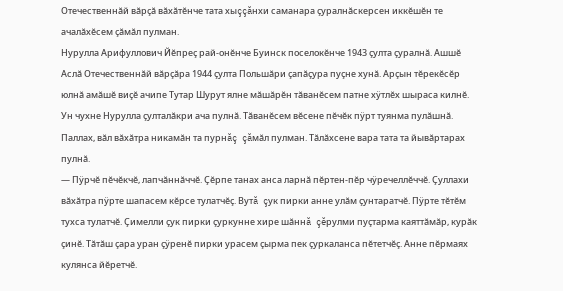Отечественнăй вăрçă вăхăтĕнче тата хыççăнхи саманара çуралнăскерсен иккĕшĕн те ачалăхĕсем çăмăл пулман.
Нурулла Арифуллович Йĕпреç рай-онĕнче Буинск поселокĕнче 1943 çулта çуралнă. Ашшĕ Аслă Отечественнăй вăрçăра 1944 çулта Польшăри çапăçура пуçне хунă. Арçын тĕрекĕсĕр юлнă амăшĕ виçĕ ачипе Тутар Шурут ялне мăшăрĕн тăванĕсем патне хÿтлĕх шыраса килнĕ. Ун чухне Нурулла çулталăкри ача пулнă. Тăванĕсем вĕсене пĕчĕк пÿрт туянма пулăшнă. Паллах, вăл вăхăтра никамăн та пурнăç çăмăл пулман. Тăлăхсене вара тата та йывăртарах пулнă.
— Пÿрчĕ пĕчĕкчĕ, лапчăннăччĕ. Çĕрпе танах анса ларнă пĕртен-пĕр чÿречеллĕччĕ. Çуллахи вăхăтра пÿрте шапасем кĕрсе тулатчĕç. Вутă çук пирки анне улăм çунтаратчĕ. Пÿрте тĕтĕм тухса тулатчĕ. Çимелли çук пирки çуркунне хире шăннă çĕрулми пуçтарма каяттăмăр, курăк çинĕ. Тăтăш çара уран çÿренĕ пирки урасем çырма пек çуркаланса пĕтетчĕç. Анне пĕрмаях кулянса йĕретчĕ.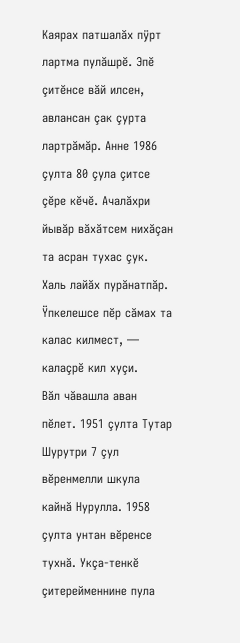Каярах патшалăх пÿрт лартма пулăшрĕ. Эпĕ çитĕнсе вăй илсен, авлансан çак çурта лартрăмăр. Анне 1986 çулта 80 çула çитсе çĕре кĕчĕ. Ачалăхри йывăр вăхăтсем нихăçан та асран тухас çук. Халь лайăх пурăнатпăр. Ÿпкелешсе пĕр сăмах та калас килмест, — калаçрĕ кил хуçи.
Вăл чăвашла аван пĕлет. 1951 çулта Тутар Шурутри 7 çул вĕренмелли шкула кайнă Нурулла. 1958 çулта унтан вĕренсе тухнă. Укçа-тенкĕ çитерейменнине пула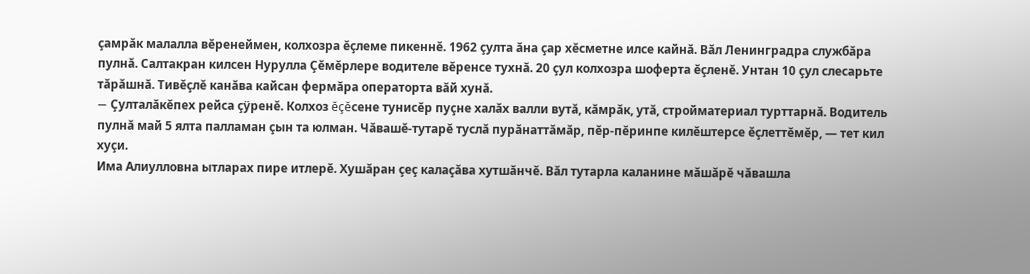çамрăк малалла вĕренеймен, колхозра ĕçлеме пикеннĕ. 1962 çулта ăна çар хĕсметне илсе кайнă. Вăл Ленинградра службăра пулнă. Салтакран килсен Нурулла Çĕмĕрлере водителе вĕренсе тухнă. 20 çул колхозра шоферта ĕçленĕ. Унтан 10 çул слесарьте тăрăшнă. Тивĕçлĕ канăва кайсан фермăра операторта вăй хунă.
— Çулталăкĕпех рейса çÿренĕ. Колхоз ĕçĕсене тунисĕр пуçне халăх валли вутă, кăмрăк, утă, стройматериал турттарнă. Водитель пулнă май 5 ялта палламан çын та юлман. Чăвашĕ-тутарĕ туслă пурăнаттăмăр, пĕр-пĕринпе килĕштерсе ĕçлеттĕмĕр, — тет кил хуçи.
Има Алиулловна ытларах пире итлерĕ. Хушăран çеç калаçăва хутшăнчĕ. Вăл тутарла каланине мăшăрĕ чăвашла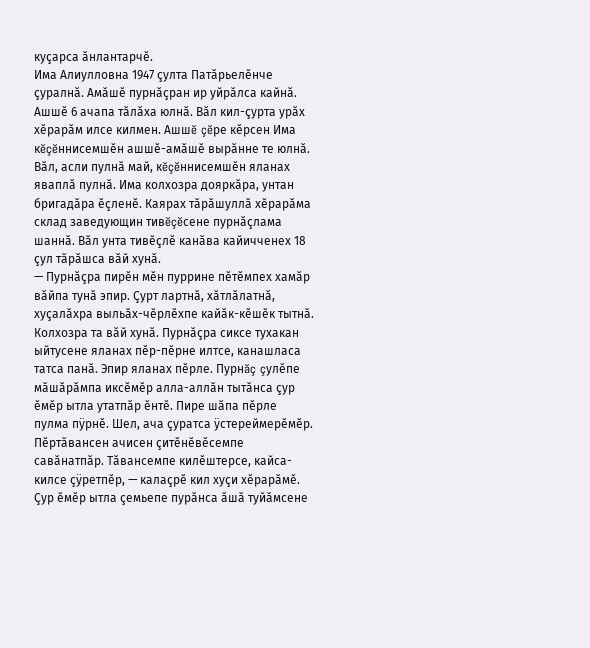куçарса ăнлантарчĕ.
Има Алиулловна 1947 çулта Патăрьелĕнче çуралнă. Амăшĕ пурнăçран ир уйрăлса кайнă. Ашшĕ 6 ачапа тăлăха юлнă. Вăл кил-çурта урăх хĕрарăм илсе килмен. Ашшĕ çĕре кĕрсен Има кĕçĕннисемшĕн ашшĕ-амăшĕ вырăнне те юлнă. Вăл, асли пулнă май, кĕçĕннисемшĕн яланах яваплă пулнă. Има колхозра дояркăра, унтан бригадăра ĕçленĕ. Каярах тăрăшуллă хĕрарăма склад заведующин тивĕçĕсене пурнăçлама шаннă. Вăл унта тивĕçлĕ канăва кайичченех 18 çул тăрăшса вăй хунă.
— Пурнăçра пирĕн мĕн пуррине пĕтĕмпех хамăр вăйпа тунă эпир. Çурт лартнă, хăтлăлатнă, хуçалăхра выльăх-чĕрлĕхпе кайăк-кĕшĕк тытнă. Колхозра та вăй хунă. Пурнăçра сиксе тухакан ыйтусене яланах пĕр-пĕрне илтсе, канашласа татса панă. Эпир яланах пĕрле. Пурнăç çулĕпе мăшăрăмпа иксĕмĕр алла-аллăн тытăнса çур ĕмĕр ытла утатпăр ĕнтĕ. Пире шăпа пĕрле пулма пÿрнĕ. Шел, ача çуратса ÿстереймерĕмĕр. Пĕртăвансен ачисен çитĕнĕвĕсемпе савăнатпăр. Тăвансемпе килĕштерсе, кайса-килсе çÿретпĕр, — калаçрĕ кил хуçи хĕрарăмĕ.
Çур ĕмĕр ытла çемьепе пурăнса ăшă туйăмсене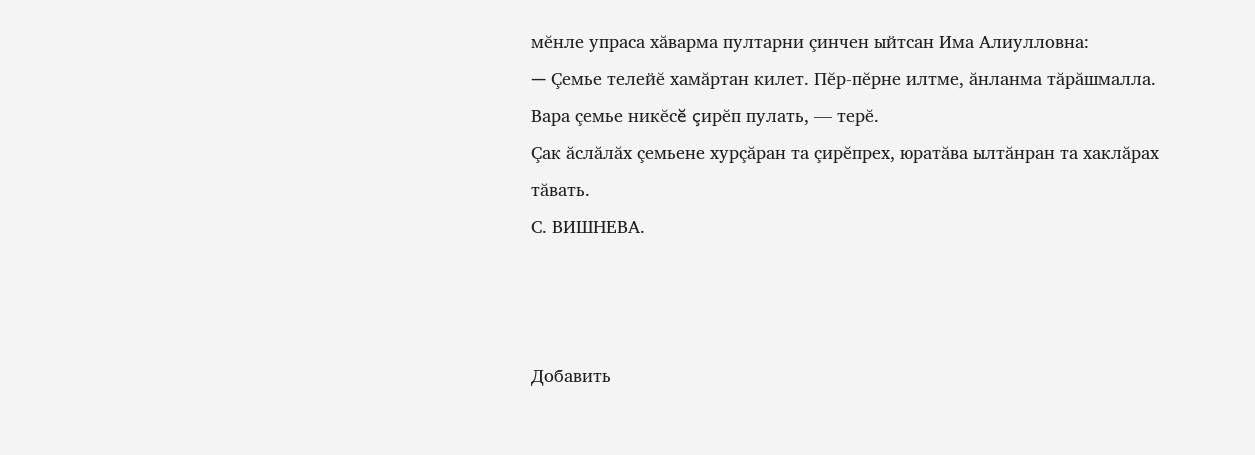мĕнле упраса хăварма пултарни çинчен ыйтсан Има Алиулловна:
— Çемье телейĕ хамăртан килет. Пĕр-пĕрне илтме, ăнланма тăрăшмалла. Вара çемье никĕсĕ çирĕп пулать, — терĕ.
Çак ăслăлăх çемьене хурçăран та çирĕпрех, юратăва ылтăнран та хаклăрах тăвать.
С. ВИШНЕВА.



Добавить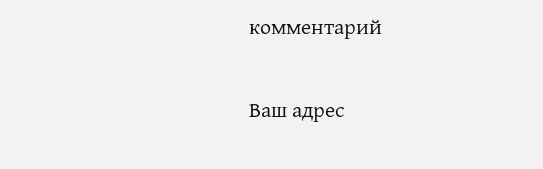комментарий

Ваш адрес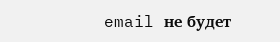email не будет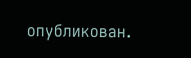опубликован.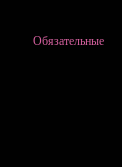Обязательные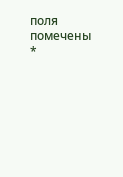поля помечены *